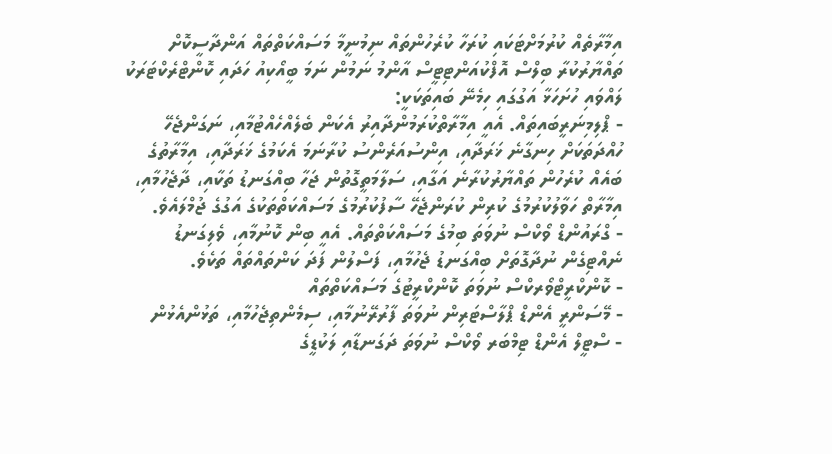އިމާރާތެއް ކުރުމަށްޓަކައި ކުރަހާ ކުރެހުންތައް ނިމުނީމާ މަސައްކަތްތައް އަންދާސީކޮށް ތައްޔާރުކުރާ ބިލްސް އޮފްކުއަންޓިޓީސް އާންމު ނަމުން ނަމަ ބީއޯކިއު ހަދައި ކޮންޓްރެކްޓަރަކު ލައްވައި ހުށަހަޅާ އަގުގައި ހިމެނޭ ބައިތަކަކީ:
- ޕްލިމިނަރީބައިތައް. އެއީ އިމާރާތްކުރަމުންދާއިރު އެކަން ބެލެއްހެއްޓުމާއި، ނަގަންޖެހޭ ހުއްދަތަކަށް ހިނގާނެ ޚަރަދާއި، އިންސުއަރެންސު ކުރާނަމަ އެކަމުގެ ޚަރަދާއި، އިމާރާތުގެ ބައެއް ކުރެހުން ތައްޔާރުކުރާނެ އަގާއި، ސަލާމަތީގޮތުން ޖަހާ ބިއްގަނޑު ތަކާއި، ދާޖެހުމާއި، އިމާރާތް ހަވާލުކުރުމުގެ ކުރިން ކުރަންޖެހޭ ސާފުކުރުމުގެ މަސައްކަތްތަކުގެ އަގުގެ ޖުމްލައެވެ.
- ގްރައުންޑް ވޯކްސް ނުވަތަ ބިމުގެ މަސައްކަތްތައް. އެއީ ބިން ކޮނުމާއި، ވެލިގަނޑު ނެއްޓިގެން ނުދާގޮތަށް ބިއްގަނޑު ޖެހުމާއި، ފަސްލުން ފަދަ ކަންތައްތައް ތަކެވެ.
- ކޮންކްރީޓްވޯރކްސް ނުވަތަ ކޮންކްރީޓުގެ މަސައްކަތްތައް
- މޭސަންރީ އެންޑް ޕްލާސްޓަރިން ނުވަތަ ފާރުރޭނުމާއި، ސިމެންތިޖެހުމާއި، ތަޅުންއެޅުން
- ސްޓީލް އެންޑް ޓިމްބަރ ވޯކްސް ނުވަތަ ދަގަނޑާއި ލަކުޑީގެ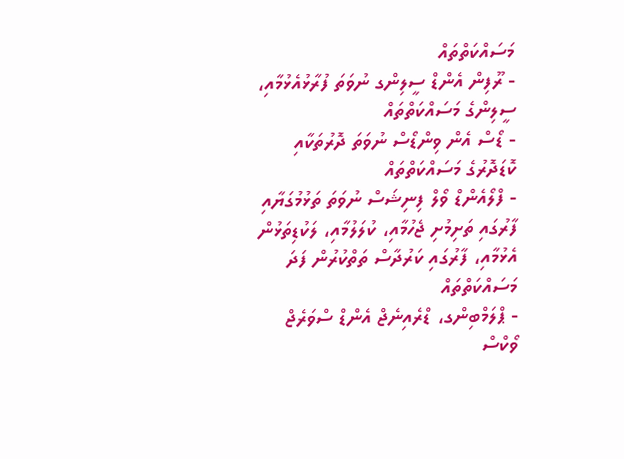މަސައްކަތްތައް
- ރޫފިން އެންޑް ސީލިންގ ނުވަތަ ފުރާޅުއެޅުމާއި، ސީލިންގެ މަސައްކަތްތައް
- ޑޯސް އެން ވިންޑޯސް ނުވަތަ ދޮރުތަކާއި ކޮޑަދޮރުގެ މަސައްކަތްތައް
- ފްލޯއެންޑް ވޯލް ފިނިޝަސް ނުވަތަ ތަޅުމުގަޔާއި ފާރުގައި ތަށިމުށި ޖެހުމާއި، ކުލަލުމާއި، ލަކުޑިތަޅުން އެޅުމާއި، ފާރުގައި ކަރުދާސް ތަތްކުރުން ފަދަ މަސައްކަތްތައް
- ޕްލަމްބިންގ، ޑްރެއިނެޖް އެންޑް ސްވަރެޖް ވޯކްސް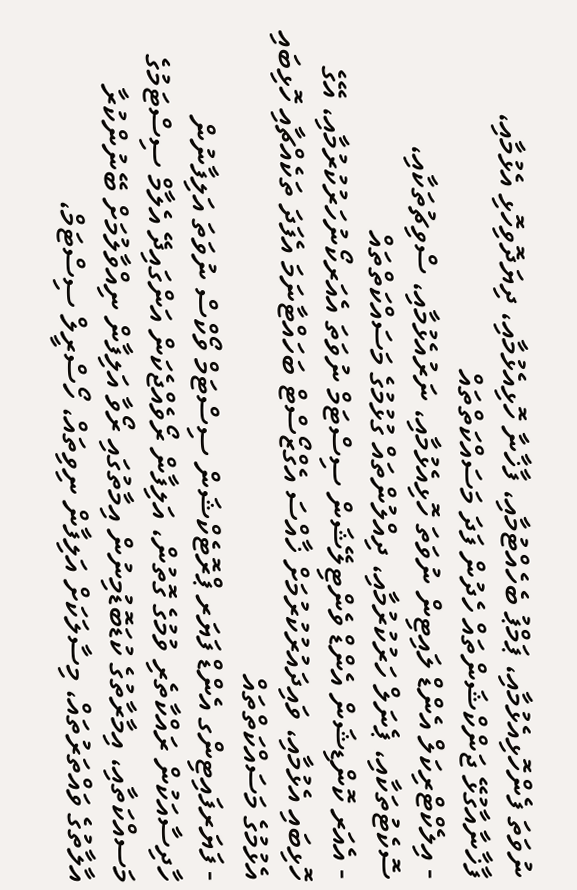ނުވަތަ ފެންހޮޅިއެޅުމާއި، ޕަމްޕު ބެހެއްޓުމާއި، ފާޚާނާ ހޮޅިއެޅުމާއި، ދިޔަދޮވިހޮޅި އެޅުމާއި، ފާޚާނާއާގުޅޭ ޖަންކްޝަންތައް ހެދުން ފަދަ މަސައްކަތްތައް
- އިލެކްޓްރިކަލް އެންޑް ލައިޓިން ނުވަތަ ހޮޅިއެޅުމާއި، ނަރުއެޅުމާއި، ސްވިޗުތަކާއި، ސޮކެޓުތަކާއި، ޕެނަލް ހަރުކުރުމާއި، ދިއްލުންތައް ގުޅުމުގެ މަސައްކަތްތައް
- އެއަރ ކޮންޑިޝަން އެންޑް ވެންޓިލޭޝަން ސިސްޓަމް ނުވަތަ އެއަރކޯނުހަރުކުރުމާއި، އޭގެ ހޮޅިބައި އެޅުމާއި، ވައިދައުރުކުރުމަށް ޚާއްސަ އެގްޒޯސްޓް ބަހައްޓާނަމަ އެފަދަ ތަކެއްޗާއި ހޮޅިބައި އެޅުމުގެ މަސައްކަތްތައް
- ފަޔަރފައިޓިންގ އެންޑް ފަޔަރ ޕްރޮޓެކްޝަން ސިސްޓަމް ވޯކްސް ނުވަތަ އަލިފާނުން ހާދިސާއަކުން ރައްކާތެރި ވުމުގެ ގޮތުން، އަލިފާން ރޯވެއްޖެކަން އަންގައިދޭ އެލާމް ސިސްޓަމުގެ މަސއްކަތާއި، އިމާރާތުގެ ކުޑަބޮޑުމިނުން އިމާތުގައި ރޯވާ އަލިފާން ނިއްވާލުމަށް ބޭނުންކުރާ އާލާތުގެ ވައްތަރުތައް، މިސާލަކަށް އަލިފާން ނިވިތައް، ހޯސްރީލް ސިސްޓަމް،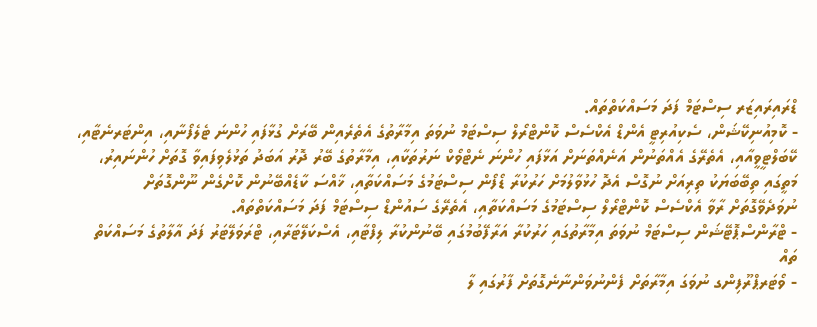ޑްރައިރައިޒަރ ސިސްޓަމް ފަދަ މަސައްކަތްތައް.
- ކޮމިއުނިކޭޝަން، ސެކިއުރިޓީ އެންޑް އެކްސެސް ކޮންޓްރޯލް ސިސްޓަމް ނުވަތަ އިމާރާތުގެ އެތެރެއިން ބޭރަށް ގުޅާފައި ހުންނަ ޓެލެފޯނާއި، އިންޓަރނެޓާއި، ކޭބަލްޓީވީއާއި، އެތެރޭގެ އެއްތަނުން އަނެއްތަނަށް އަޅާފައި ހުންނަ ނެޓްވޯކް ނަރުތަކާއި، އިމާރާތުގެ ބޭރު ދޮރު އަބަދު ތަޅުލެވިފައިވާ ގޮތަށް ހުންނައިރު، މަތީގައި ތިބޭބަޔަކު ތިރިއަށް ނުގޮސް އެދޮ ހުޅުވާލުމަށް ހަރުކުރާ ޑޯފޯން ސިސްޓަމުގެ މަސައްކަތާއި، ޚާއްސަ ކާޑެއްބޭނުން ކޮށްގެން ނޫންގޮތަށް ނުވަދެވޭގޮތަށް ރާވާ އެކްސެސް ކޮންޓްރޯލް ސިސްޓަމުގެ މަސައްކަތާއި، އެތެރޭގެ ސައުންޑް ސިސްޓަމް ފަދަ މަސައްކަތްތައް.
- ޓްރާންސްޕޮޓޭޝަން ސިސްޓަމް ނުވަތަ އިމާރާތުގައި ހަރުކުރާ އަރާފޭބުމުގައި ބޭނުންކުރާ ލިފްޓާއި، އެސްކަލޭޓަރާއި، ޓްރަވަލޭޓަރު ފަދަ އާލާތުގެ މަސައްކަތް ތައް
- ވޯޓަރޕްރޫފިންގ ނުވަގަ އިމާރާތަށް ފެންނުވަންނާނެގޮތަށް ފާރުގައި ލާ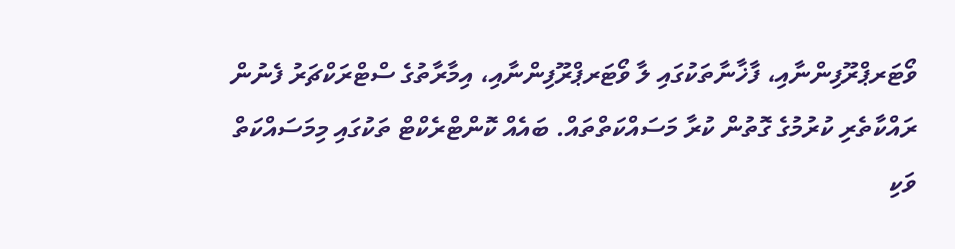ވޯޓަރޕްރޫފިންނާއި، ފާޚާނާތަކުގައި ލާ ވޯޓަރޕްރޫފިންނާއި، އިމާރާތުގެ ސްޓްރަކްޗަރު ފެނުން ރައްކާތެރި ކުރުމުގެ ގޮތުން ކުރާ މަސައްކަތްތައް. ބައެއް ކޮންޓްރެކްޓް ތަކުގައި މިމަސައްކަތް ވަކި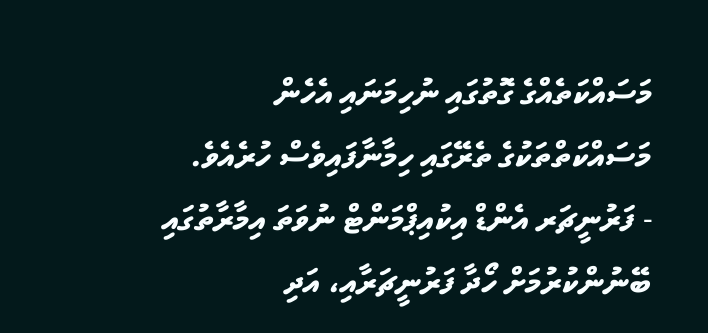މަސައްކަތެއްގެ ގޮތުގައި ނުހިމަނައި އެހެން މަސައްކަތްތަކުގެ ތެރޭގައި ހިމާނާފައިވެސް ހުރެއެވެ.
- ފަރުނީޗަރ އެންޑް އިކުއިޕްމަންޓް ނުވަތަ އިމާރާތުގައި ބޭނުންކުރުމަށް ހޯދާ ފަރުނީޗަރާއި، އަދި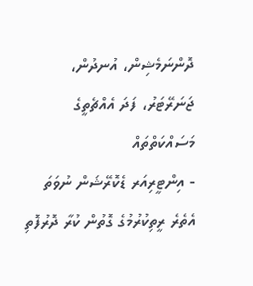ދޮންނަމެޝިން، އުނދުން، ޖަނަރޭޓަރު، ފަދަ އެއްޗެތީގެ މަސައްކަތްތައް
- އިންޓީރިއަރ ޑެކޮރޭޝަން ނުވަތަ އެތެރެ ރީތިކުރުމުގެ ގޮތުން ކުރާ ދޮރުފޮތި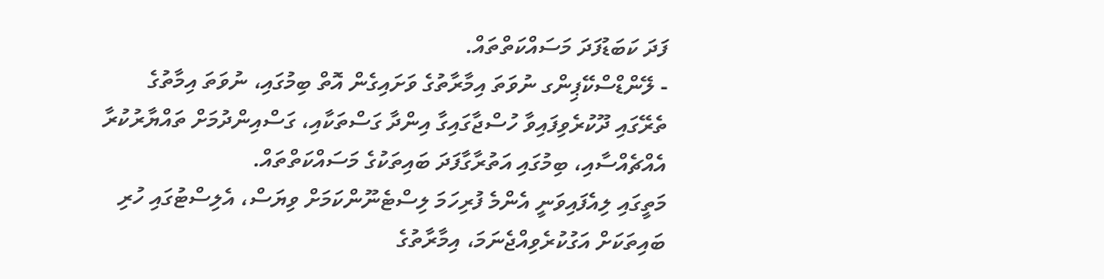ފަދަ ކަބަޑުފަދަ މަސައްކަތްތައް.
- ލޭންޑްސްކޭޕިންގ ނުވަތަ އިމާރާތުގެ ވަށައިގެން އޮތް ބިމުގައި، ނުވަތަ އިމާތުގެ ތެރޭގައި ދޫކުރެވިފައިވާ ހުސްޖާގައިގާ އިންދާ ގަސްތަކާއި، ގަސްއިންދުމަށް ތައްޔާރުކުރާ އެއްޗެއްސާއި، ބިމުގައި އަތުރާގާފަދަ ބައިތަކުގެ މަސައްކަތްތައް.
މަތީގައި ލިއެފައިވަނީ އެންމެ ފުރިހަމަ ލިސްޓެނޫންކަމަށް ވިޔަސް، އެލިސްޓުގައި ހުރި ބައިތަކަށް އަގުކުރެވިއްޖެނަމަ، އިމާރާތުގެ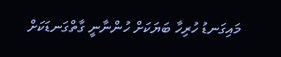މައިގަނޑު ހުރިހާ ބަޔަކަށް ހުންނާނީ ގާތްގަނޑަކަށް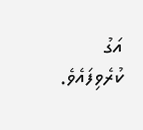އަގު ކުރެވިފައެވެ.